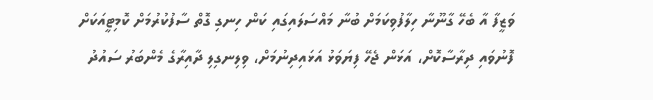ވަޒީފާ އާ ބެހޭ ގާނޫނާ ހިލާފުވިކަމަށް ބުނާ މައްސަލައިގައި ކަން ހިނގި ގޮތް ސާފުކުރުމަށް ކޮމިޓީއަކަށް ފޮނުވައި ދިރާސާކޮށް، އަޅަން ޖެހޭ ފިޔަވަޅު އަޅައިދިނުމަށް، ވިލިނގިލި ދާއިރާގެ މެންބަރު ސައުދު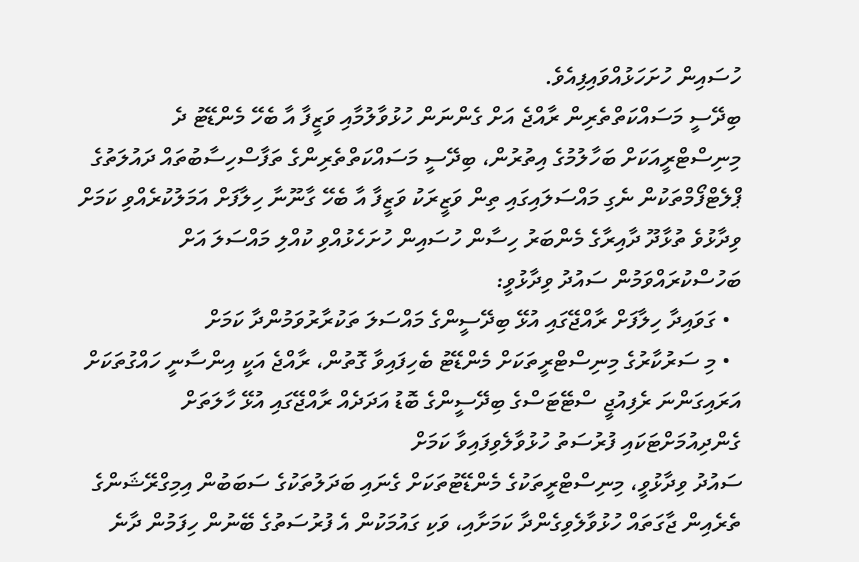ހުސައިން ހުށަހަޅުއްވައިފިއެވެ.
ބިދޭސީ މަސައްކަތްތެރިން ރާއްޖެ އަށް ގެންނަން ހުޅުވާލުމާއި ވަޒީފާ އާ ބެހޭ މެންޑޭޓު ދެ މިނިސްޓްރީއަކަށް ބަހާލުމުގެ އިތުރުން، ބިދޭސީ މަސައްކަތްތެރިންގެ ތަފާސްހިސާބުތައް ދައުލަތުގެ ޕްލެޓްފޯމްތަކުން ނެގި މައްސަލައިގައި ތިން ވަޒީރަކު ވަޒީފާ އާ ބެހޭ ގާނޫނާ ހިލާފަށް އަމަލުކުރެއްވި ކަމަށް ވިދާޅުވެ ތުޅާދޫ ދާއިރާގެ މެންބަރު ހިސާން ހުސައިން ހުށަހެޅުއްވި ކުއްލި މައްސަލަ އަށް ބަހުސްކުރައްވަމުން ސައުދު ވިދާޅުވީ:
  • ގަވައިދާ ހިލާފަށް ރާއްޖޭގައި އުޅޭ ބިދޭސީންގެ މައްސަލަ ތަކުރާރުވަމުންދާ ކަމަށް
  • މި ސަރުކާރުގެ މިނިސްޓްރީތަކަށް މެންޑޭޓު ބެހިފައިވާ ގޮތުން، ރާއްޖެ އަކީ އިންސާނީ ހައްގުތަކަށް އަރައިގަންނަ ރެފިއުޖީ ސްޓޭޓަސްގެ ބިދޭސީންގެ ބޮޑު އަދަދެއް ރާއްޖޭގައި އުޅޭ ހާލަތަށް ގެންދިއުމަށްޓަކައި ފުރުސަތު ހުޅުވާލެވިފައިވާ ކަމަށް
ސައުދު ވިދާޅުވީ، މިނިސްޓްރީތަކުގެ މެންޑޭޓުތަކަށް ގެނައި ބަދަލުތަކުގެ ސަބަބުން އިމިގްރޭޝަންގެ ތެރެއިން ޖާގަތައް ހުޅުވާލެވިގެންދާ ކަމަށާއި، ވަކި ގައުމަކުން އެ ފުރުސަތުގެ ބޭނުން ހިފަމުން ދާނެ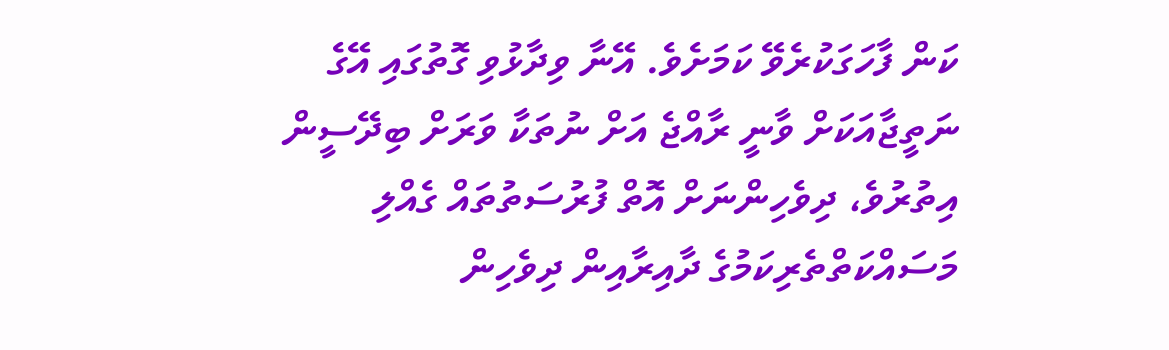ކަން ފާހަގަކުރެވޭ ކަމަށެވެ. އޭނާ ވިދާޅުވި ގޮތުގައި އޭގެ ނަތީޖާއަކަށް ވާނީ ރާއްޖެ އަށް ނުތަކާ ވަރަށް ބިދޭސީން އިތުރުވެ، ދިވެހިންނަށް އޮތް ފުރުސަތުތައް ގެއްލި މަސައްކަތްތެރިކަމުގެ ދާއިރާއިން ދިވެހިން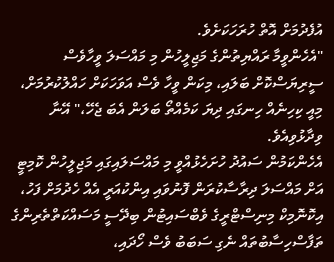އުފެދުމަށް އޮތް ހުރަހަކަށެވެ.
"އެހެންވީމާ ރައްޔިތުންގެ މަޖިލީހުން މި މައްސަލަ ވީހާވެސް ސީރިޔަސްކޮށް ބަލައި، މިކަން ވީހާ ވެސް އަވަހަކަށް ހައްލުކުރުމަށް، މިއީ ކިހިނެއް ހިނގައި ދިޔަ ކަމެއްތޯ ބަލަން އެބަ ޖެހޭ،" އޭނާ ވިދާޅުވިއެވެ.
އެހެންކަމުން ސައުދު ހުށަހެޅުއްވީ މި މައްސަލައިގައި މަޖިލީހުން ކޮމިޓީ އަށް މައްސަލަ ދިރާސާކުރަން ފޮނުވައި އިންކުއަރީ އެއް ހެދުމަށް ފަހު، އިކޮނޮމިކް މިނިސްޓްރީގެ ވެބްސައިޓުން ބިދޭސީ މަސައްކަތްތެރިންގެ ތަފާސްހިސާބުތައް ނެގި ސަބަބު ވެސް ހޯދައި،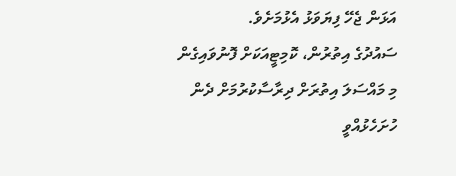އަޅަން ޖެހޭ ފިޔަވަޅު އެޅުމަށެވެ.
ސައުދުގެ އިތުރުން، ކޮމިޓީއަކަށް ފޮނުވައިގެން މި މައްސަލަ އިތުރަށް ދިރާސާކުރުމަށް ދެން ހުށަހެޅުއްވީ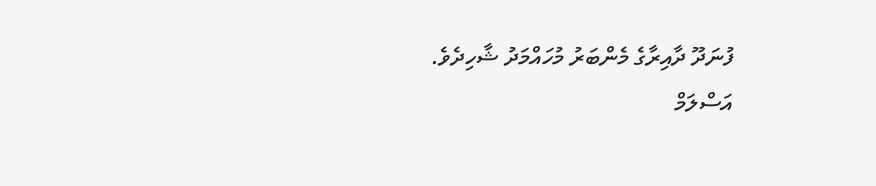ފުނަދޫ ދާއިރާގެ މެންބަރު މުހައްމަދު ޝާހިދެވެ.
އަސްލަމް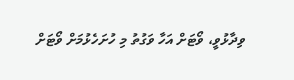ވިދާޅުވީ، ވޯޓަށް އަހާ ވަގުތު މި ހުށަހެޅުމަށް ވޯޓަށް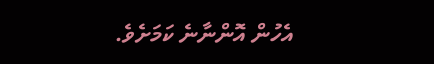އެހުން އޮންނާނެ ކަމަށެވެ.